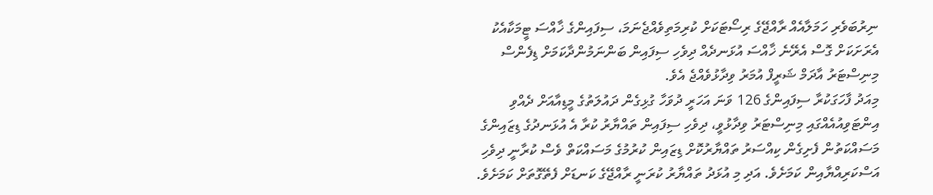ނިރުބަވެރި ހަމަލާއެއް ރާއްޖޭގެ ރިސޯޓަކަށް ކުރިމަތިވެއްޖެނަމަ، ސިފައިންގެ ޚާއްސަ ޓީމަކާއެކު އެރަށަކަށް ގޮސް އެރޭނެ ޚާއްސަ އުޅަނދެއް ދިވެހި ސިފައިން ބަންނަމުންދާކަމަށް ޑިފެންސް މިނިސްޓަރު އާދަމް ޝަރީފް އުމަރު ވިދާޅުވެއްޖެ އެވެ.
މިއަދު ފާހަގަކުރާ ސިފައިންގެ 126 ވަނަ އަހަރީ ދުވަހާ ގުޅިގެން ދައުލަތުގެ މީޑިއާއަށް ދެއްވި އިންޓަވިއުއެއްގައި މިނިސްޓަރު ވިދާޅުވީ، ދިވެހި ސިފައިން ތައްޔާރު ކުރާ އެ އުޅަނދުގެ ޑިޒައިންގެ މަސައްކަތުން ފެށިގެން ކިއްސަރު ތައްޔާރުކޮށް ޑިޒައިން ކުރުމުގެ މަސައްކަތް ވެސް ކުރާނީ ދިވެހި އަސްކަރިއްޔާއިން ކަމަށެވެ. އަދި މި އުޅަދު ތައްޔާރު ކުރަނީ ރާއްޖޭގެ ކަނޑަށް ފެތޭގޮތަށް ކަމަށެވެ.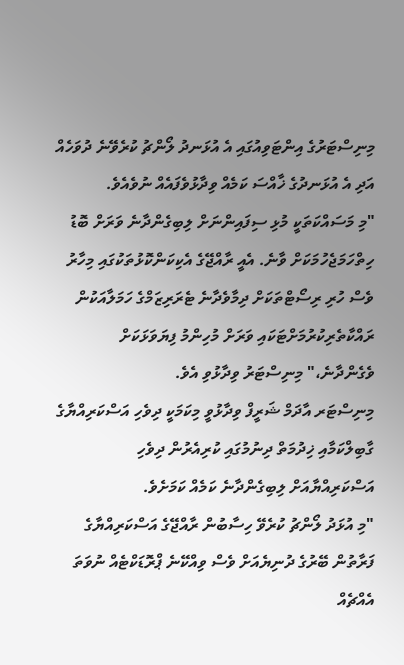މިނިސްޓަރުގެ އިންޓަވިއުގައި އެ އުޅަނދު ލޯންޗު ކުރެވޭނެ ދުވަހެއް އަދި އެ އުޅަނދުގެ ޚާއްސަ ކަމެއް ވިދާޅުވެފައެއް ނުވެއެވެ.
"މި މަސައްކަތަކީ މުޅި ސިފައިންނަށް ލިބިގެންދާނެ ވަރަށް ބޮޑު ހިތްހަމަޖެހުމަކަށް ވާނެ. އެއީ ރާއްޖޭގެ އެކިކަންކޮޅުތަކުގައި މިހާރު ވެސް ހުރި ރިސޯޓްތަކަށް ދިމާވެދާނެ ޓެރަރިޒަމްގެ ހަމަލާއަކުން ރައްކާތެރިކުރުމަށްޓަކައި ވަރަށް މުހިންމު ފިޔަވަޅަކަށް ވެގެންދާނެ،" މިނިސްޓަރު ވިދާޅުވި އެވެ.
މިނިސްޓަރ އާދަމް ޝަރީފް ވިދާޅުވީ މިކަމަކީ ދިވެހި އަސްކަރިއްޔާގެ ގާބިލްކަމާއި ޚިދުމަތް ދިނުމުގައި ކުރިއެރުން ދިވެހި އަސްކަރިއްޔާއަށް ލިބިގެންދާނެ ކަމެއް ކަމަށެވެ.
"މި އުޅަދު ލޯންޗު ކުރެވޭ ހިސާބުން ރާއްޖޭގެ އަސްކަރިއްޔާގެ ފަރާތުން ބޭރުގެ ދުނިޔެއަށް ވެސް ވިއްކޭނެ ޕްރޮޑަކްޓެއް ނުވަތަ އެއްޗެއް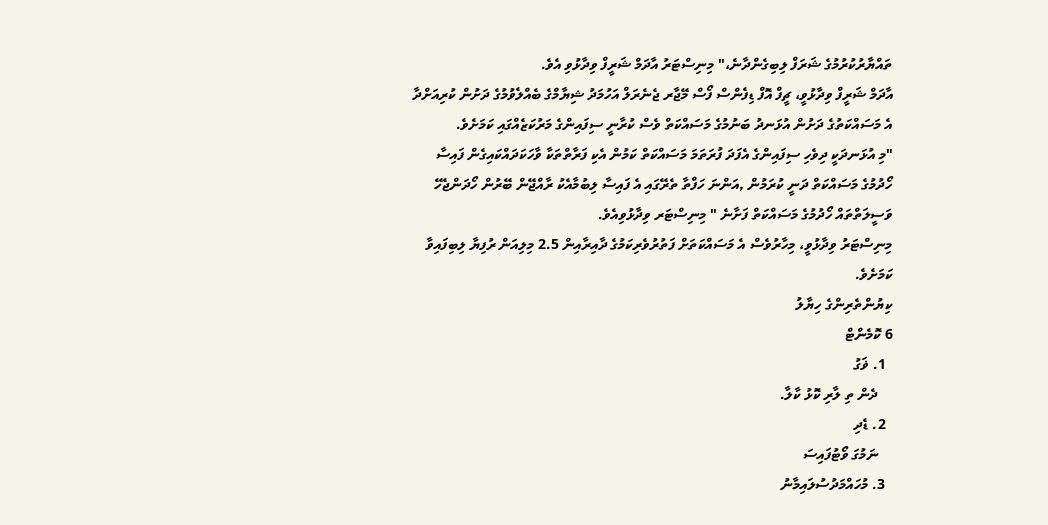ތައްޔާރުކުރުމުގެ ޝަރަފް ލިބިގެންދާނެ،" މިނިސްޓަރު އާދަމް ޝަރީފް ވިދާޅުވި އެވެ.
އާދަމް ޝަރީފް ވިދާޅުވީ، ޗީފް އޮފް ޑިފެންސް ފޯސް މޭޖާރ ޖެނެރަލް އަހުމަދު ޝިޔާމްގެ ބެއްލެވުމުގެ ދަށުން ކުރިއަށްދާ އެ މަސައްކަތުގެ ދަށުން އުޅަނދު ބަނުމުގެ މަސައްކަތް ވެސް ކުރާނީ ސިފައިންގެ މަރުކަޒެއްގައި ކަމަށެވެ.
"މި އުޅަނދަކީ ދިވެހި ސިފައިންގެ އެފަދަ ފުރަތަމަ މަސައްކަތް ކަމުން އެކި ފަރާތްތަކާ ވާހަކަދައްކައިގެން ފައިސާ ހޯދުމުގެ މަސައްކަތް ދަނީ ކުރަމުން ,އަންނަ ހަފްތާ ތެރޭގައި އެ ފައިސާ ލިބުމާއެކު ރާއްޖޭން ބޭރުން ހޯދަންޖެހޭ ވަސީލަތްތައް ހޯދުމުގެ މަސައްކަތް ފަށާނެ " މިނިސްޓަރ ވިދާޅުވިއެވެ.
މިނިސްޓަރު ވިދާޅުވީ، މިހާރުވެސް އެ މަސައްކަތަށް ފަތުރުވެރިކަމުގެ ދާއިރާއިން 2.5 މިލިއަން ރުފިޔާ ލިބިފައިވާ ކަމަށެވެ.
ކިޔުންތެރިންގެ ހިޔާލު
6 ކޮމެންޓް
  1. ޥަގު
    ދެން ތި ލާރި ކޮޅު ކާލާ.
  2. ޑެދި
    ނަމުގަ ވޯޓުފައިސަ
  3. މުހައްމަދުސުލައިމާނު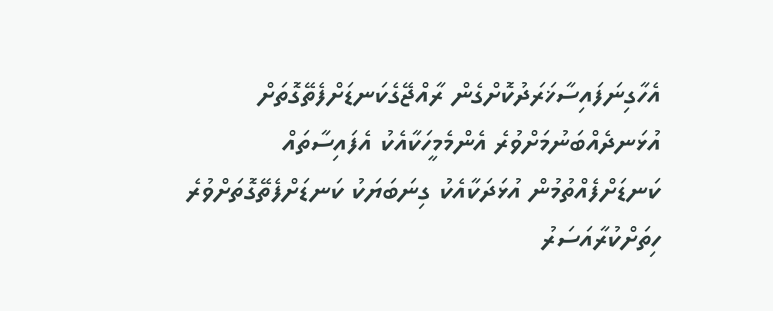އެހާގިނަފައިސާޚަރަދުކޮށްގެން ރާއްޖޭގެކަނޑަށްފެތޭގޮތަށް އުޅަނދެއްބަނުމަށްވުރެ އެންމެމީހަކާއެކު އެފައިސާތައް ކަނޑަށްފެއްތުމުން އުޅަދަކާއެކު ގިނަބަޔަކު ކަނޑަށްފެތޭގޮތަށްވުރެ ހިތަށްކުރާއަސަރު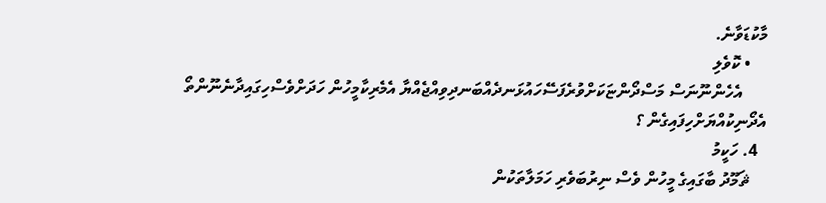މާކުޑަވާނެ.
    • ކޮވެލި
      އެހެންނޫނަސް މަސްދޯންޏަކަށްވުރެފަސޭހައުޅަނދެއްބަނދިވިއްޖެއްޔާ އެމެރިކާމީހުން ހަދަށްވެސްހިގައިދާނެނޫންތޯ އެދޯނިކުއްޔަށްހިފައިގެން ؟
  4. ހަކީމު
    ޘަމޫދު ބާގައިގެ މީހުން ވެސް ނިރުބަވެރި ހަމަލާތަކުން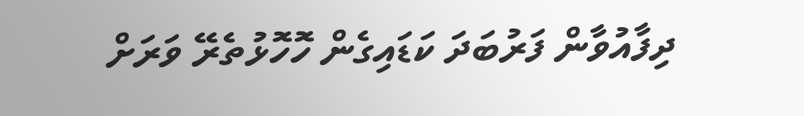ދިފާއުވާން ފަރުބަދަ ކަޑައިގެން ހޮހޮޅުތެރޭ ވަރަށް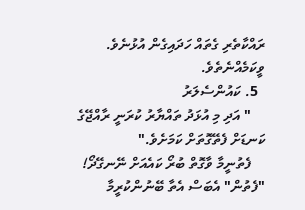ރައްކާތެރި ގެތައް ހަދައިގެން އުޅުނެވެ. ވީކަމެއްނެތެވެ.
  5. ކައުންސެލަރު
    " އަދި މި އުޅަދު ތައްޔާރު ކުރަނީ ރާއްޖޭގެ ކަނޑަށް ފެތޭގޮތަށް ކަމަށެވެ."
    ފެތުނީމާ ވާގޮތް ބުރޯ ކައެއަށް ނޭނގޭދޯ! "ފެތުން" އެބަސް އެތާ ބޭނުންކުރީމާ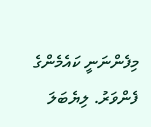މިފެންނަނީ ކައެމެންގެ ފެންވަރު. ލިޔެބަލަ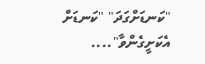"ކަނޑަށްގަދަ" "ކަނޑަށް އެކަށީގެންވާ"....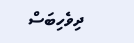ދިވެހިބަސް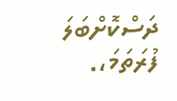ދަސްކޮށްބަލަ ފުރަތަމަ،.